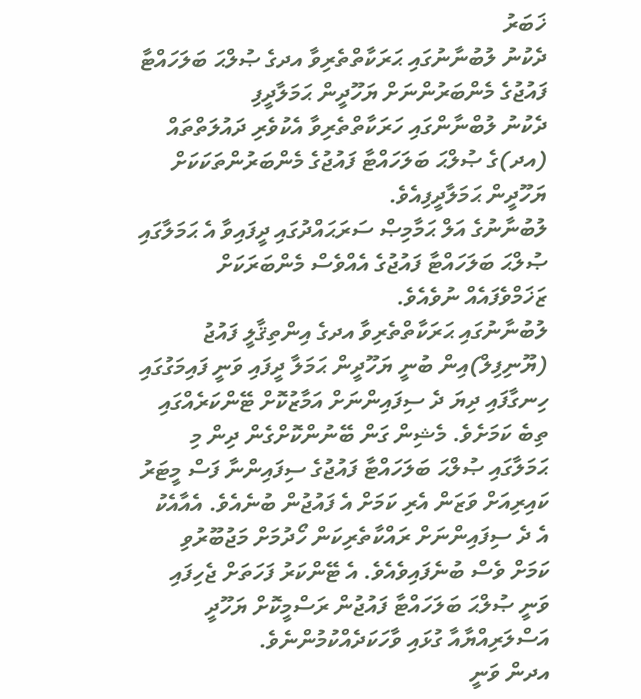ޚަބަރު
ދެކުނު ލުބުނާނުގައި ޙަރަކާތްތެރިވާ އދގެ ޞުލްޙަ ބަލަހައްޓާ ފައުޖުގެ މެންބަރުންނަށް ޔަހޫދީން ޙަމަލާދީފި
ދެކުނު ލުބްނާންގައި ހަރަކާތްތެރިވާ އެކުވެރި ދައުލަތްތައް (އދ)ގެ ޞުލްޙަ ބަލަހައްޓާ ފައުޖުގެ މެންބަރުންތަކަކަށް ޔަހޫދީން ޙަމަލާދީފިއެވެ.
ލުބުނާނުގެ އަލް ޙަމާމިޞް ސަރަޙައްދުގައި ދީފައިވާ އެ ޙަމަލާގައި ޞުލްޙަ ބަލަހައްޓާ ފައުޖުގެ އެއްވެސް މެންބަރަކަށް ޒަޚަމްވެފައެއް ނުވެއެވެ.
ލުބުނާނުގައި ޙަރަކާތްތެރިވާ އދގެ އިންތިޤާލީ ފައުޖު (ޔޫނިފިލް)އިން ބުނީ ޔަހޫދީން ޙަމަލާ ދީފައި ވަނީ ފައިމަގުގައި ހިނގާފައި ދިޔަ ދެ ސިފައިންނަށް އަމާޒުކޮށް ޓޭންކަރެއްގައި ތިބެ ކަމަށެވެ. މެޝިން ގަން ބޭނުންކޮށްގެން ދިން މި ޙަމަލާގައި ޞުލްޙަ ބަލަހައްޓާ ފައުޖުގެ ސިފައިންނާ ފަސް މީޓަރު ކައިރިއަށް ވަޒަން އެރި ކަމަށް އެ ފައުޖުން ބުނެއެވެ. އެއާއެކު އެ ދެ ސިފައިންނަށް ރައްކާތެރިކަން ހޯދުމަށް މަޖުބޫރުވި ކަމަށް ވެސް ބުނެފައިވެއެވެ. އެ ޓޭންކަރު ފަހަތަށް ޖެހިފައި ވަނީ ޞުލްޙަ ބަލަހައްޓާ ފައުޖުން ރަސްމީކޮށް ޔަހޫދީ އަސްލަރިއްޔާއާ ގުޅައި ވާހަކަދެއްކުމުންނެވެ.
އދން ވަނީ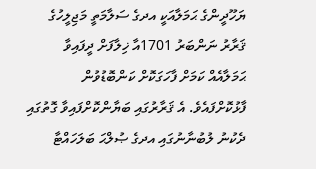ޔަހޫދީންގެ ޙަމަލާއަކީ އދގެ ސަލާމަތީ މަޖިލީހުގެ ޤަރާރު ނަންބަރު 1701އާ ޚިލާފަށް ދީފައިވާ ޙަމަލާއެއް ކަމަށް ފާހަގަކޮށް ކަންބޮޑުވުން ފާޅުކޮށްފައެވެ. އެ ޤަރާރުގައި ބަޔާންކޮށްފައިވާ ގޮތުގައި ދެކުނު ލުބުނާނުގައި އދގެ ޞުލްޙަ ބަލަހައްޓާ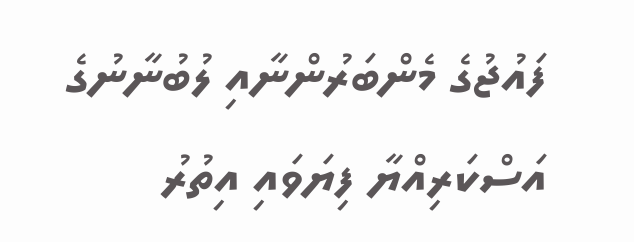ފައުޖުގެ މެންބަރުންނާއި ލުބުނާނުގެ އަސްކަރިއްޔާ ފިޔަވައި އިތުރު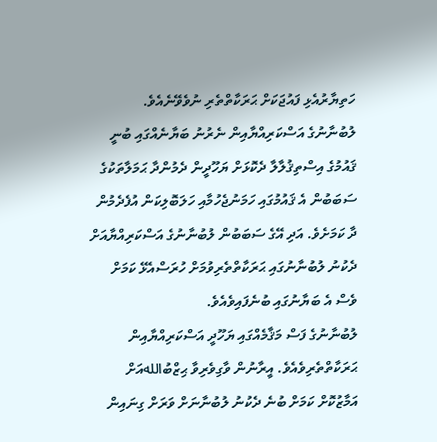ހަތިޔާރުއެޅި ފައުޖަކަށް ޙަރަކާތްތެރި ނުވެވޭނެއެވެ.
ލުބުނާނުގެ އަސްކަރިއްޔާއިން ނެރުނު ބަޔާނެއްގައި ބުނީ ޤައުމުގެ އިސްތިޤުލާލާ ދެކޮޅަށް ޔަހޫދީން ދެމުންދާ ޙަމަލާތަކުގެ ސަބަބުން އެ ޤައުމުގައި ހަމަނުޖެހުމާއި ހަލަބޮލިކަން އުފެދެމުން ދާ ކަމަށެވެ. އަދި އޭގެ ސަބަބުން ލުބުނާނުގެ އަސްކަރިއްޔާއަށް ދެކުނު ލުބުނާނުގައި ޙަރަކާތްތެރިވުމަށް ހުރަސްއެޅޭ ކަމަށް ވެސް އެ ބަޔާނުގައި ބުނެފައިވެއެވެ.
ލުބުނާނުގެ ފަސް މަޤާމެއްގައި ޔަހޫދީ އަސްކަރިއްޔާއިން ޙަރަކާތްތެރިވެއެވެ. އީރާނުން ވާގިވެރިވާ ޙިޒްބުاللهއަށް އަމާޒުކޮށް ކަމަށް ބުނެ ދެކުނު ލުބުނާނަށް ވަރަށް ގިނައިން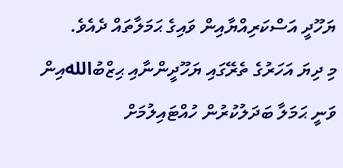ޔަހޫދީ އަސްކަރިއްޔާއިން ވައިގެ ޙަމަލާތައް ދެއެވެ.
މި ދިޔަ އަހަރުގެ ތެރޭގައި ޔަހޫދީންނާއި ޙިޒްބުاللهއިން ވަނީ ޙަމަލާ ބަދަލުކުރުން ހުއްޓައިލުމަށް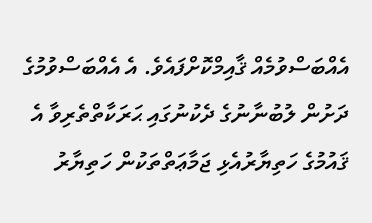އެއްބަސްވުމެއް ޤާއިމްކޮށްފައެވެ. އެ އެއްބަސްވުމުގެ ދަށުން ލުބުނާނުގެ ދެކުނުގައި ޙަރަކާތްތެރިވާ އެ ޤައުމުގެ ހަތިޔާރުއެޅި ޖަމާޢަތްތަކުން ހަތިޔާރު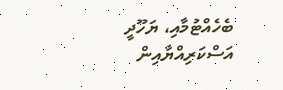ބެހެއްޓުމާއި، ޔަހޫދީ އަސްކަރިއްޔާއިން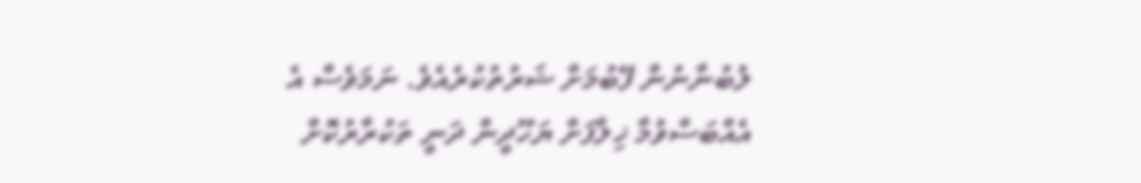ލުބުނާނުން ފޭބުމަށް ޝަރުތުކުރެއެވެ. ނަމަވެސް އެ އެއްބަސްވުމާ ޚިލާފަށް ޔަހޫދީން ދަނީ ތަކުރާރުކޮށް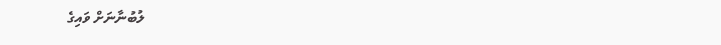ލުބުނާނަށް ވައިގެ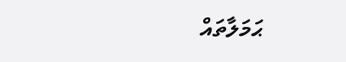ޙަމަލާތައް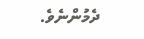ދެމުންނެވެ.